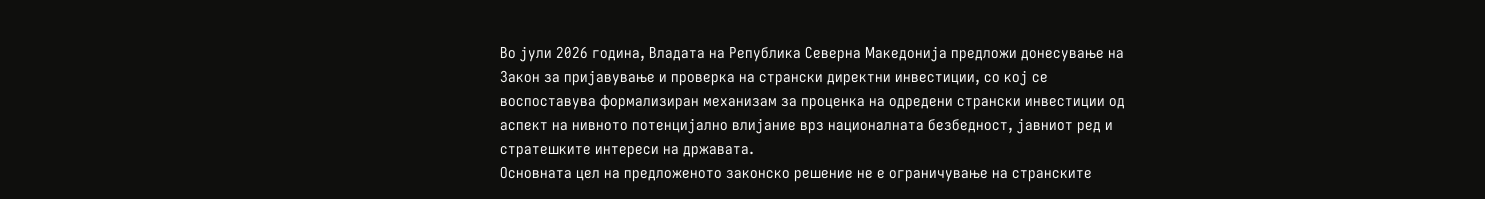Во јули 2026 година, Владата на Република Северна Македонија предложи донесување на Закон за пријавување и проверка на странски директни инвестиции, со кој се воспоставува формализиран механизам за проценка на одредени странски инвестиции од аспект на нивното потенцијално влијание врз националната безбедност, јавниот ред и стратешките интереси на државата.
Основната цел на предложеното законско решение не е ограничување на странските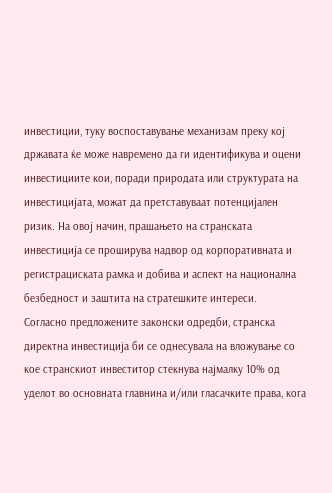инвестиции, туку воспоставување механизам преку кој државата ќе може навремено да ги идентификува и оцени инвестициите кои, поради природата или структурата на инвестицијата, можат да претставуваат потенцијален ризик. На овој начин, прашањето на странската инвестиција се проширува надвор од корпоративната и регистрациската рамка и добива и аспект на национална безбедност и заштита на стратешките интереси.
Согласно предложените законски одредби, странска директна инвестиција би се однесувала на вложување со кое странскиот инвеститор стекнува најмалку 10% од уделот во основната главнина и/или гласачките права, кога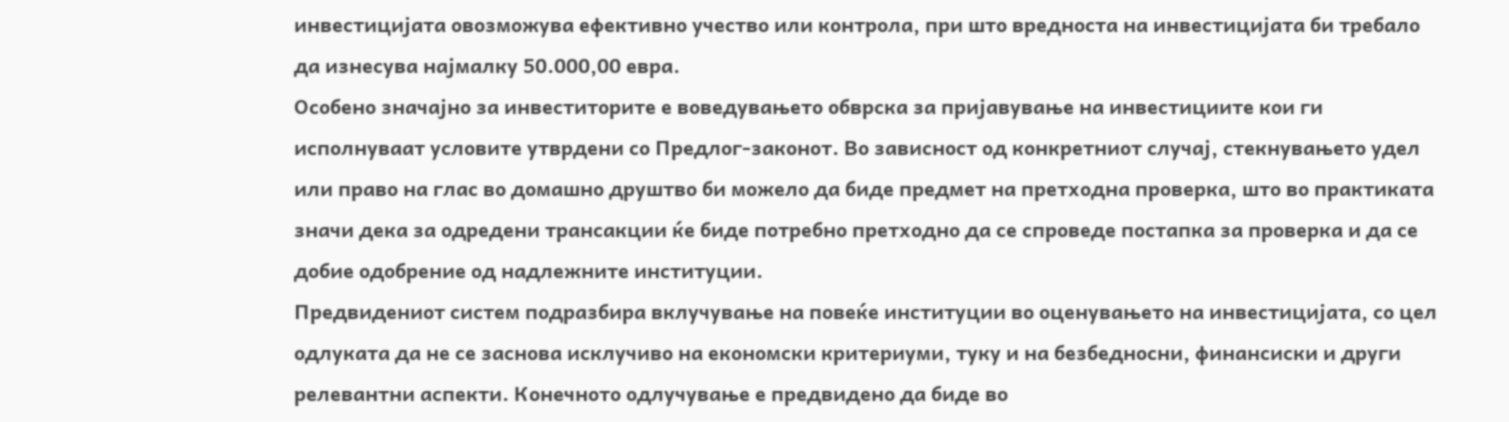инвестицијата овозможува ефективно учество или контрола, при што вредноста на инвестицијата би требало да изнесува најмалку 50.000,00 евра.
Особено значајно за инвеститорите е воведувањето обврска за пријавување на инвестициите кои ги исполнуваат условите утврдени со Предлог-законот. Во зависност од конкретниот случај, стекнувањето удел или право на глас во домашно друштво би можело да биде предмет на претходна проверка, што во практиката значи дека за одредени трансакции ќе биде потребно претходно да се спроведе постапка за проверка и да се добие одобрение од надлежните институции.
Предвидениот систем подразбира вклучување на повеќе институции во оценувањето на инвестицијата, со цел одлуката да не се заснова исклучиво на економски критериуми, туку и на безбедносни, финансиски и други релевантни аспекти. Конечното одлучување е предвидено да биде во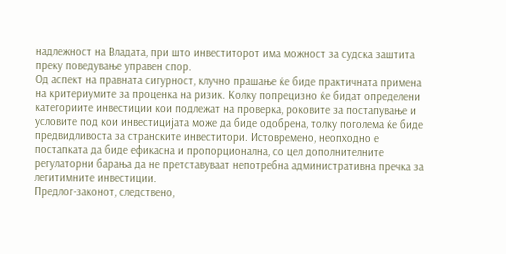надлежност на Владата, при што инвеститорот има можност за судска заштита преку поведување управен спор.
Од аспект на правната сигурност, клучно прашање ќе биде практичната примена на критериумите за проценка на ризик. Колку попрецизно ќе бидат определени категориите инвестиции кои подлежат на проверка, роковите за постапување и условите под кои инвестицијата може да биде одобрена, толку поголема ќе биде предвидливоста за странските инвеститори. Истовремено, неопходно е постапката да биде ефикасна и пропорционална, со цел дополнителните регулаторни барања да не претставуваат непотребна административна пречка за легитимните инвестиции.
Предлог-законот, следствено,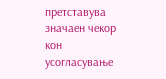претставува значаен чекор кон усогласување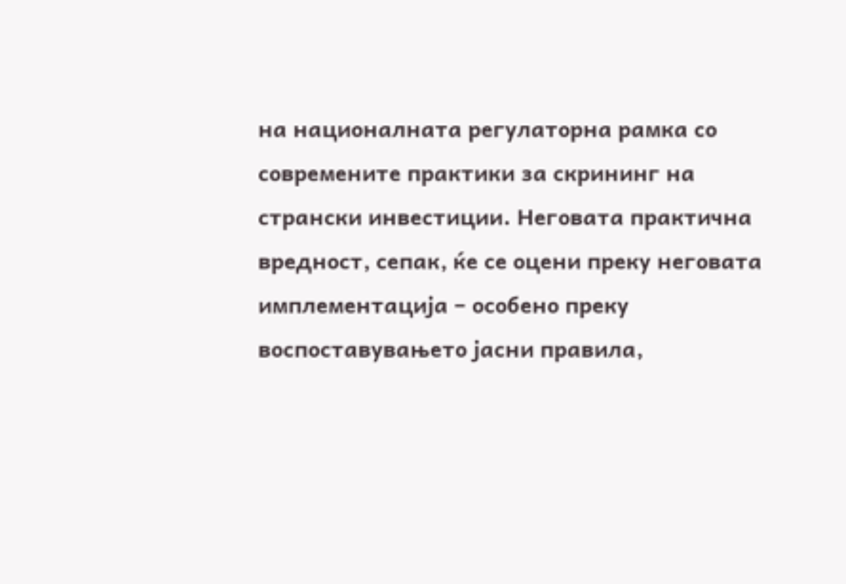на националната регулаторна рамка со современите практики за скрининг на странски инвестиции. Неговата практична вредност, сепак, ќе се оцени преку неговата имплементација – особено преку воспоставувањето јасни правила,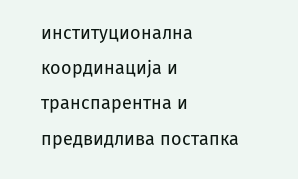институционална координација и транспарентна и предвидлива постапка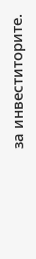за инвеститорите.